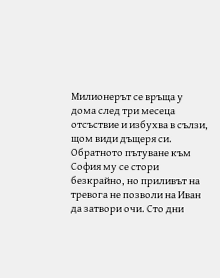Милионерът се връща у дома след три месеца отсъствие и избухва в сълзи, щом види дъщеря си.
Обратното пътуване към София му се стори безкрайно, но приливът на тревога не позволи на Иван да затвори очи. Сто дни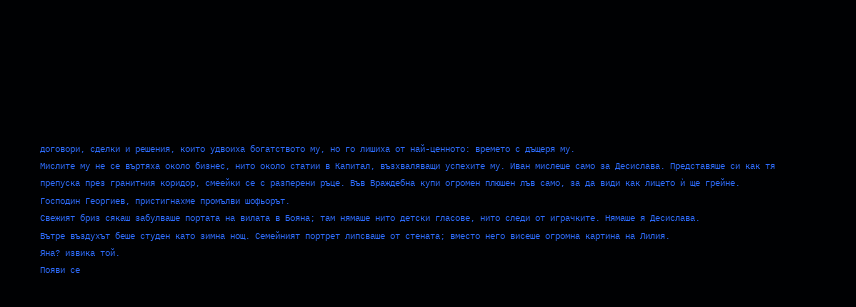договори, сделки и решения, които удвоиха богатството му, но го лишиха от най-ценното: времето с дъщеря му.
Мислите му не се въртяха около бизнес, нито около статии в Капитал, възхваляващи успехите му. Иван мислеше само за Десислава. Представяше си как тя препуска през гранитния коридор, смеейки се с разперени ръце. Във Враждебна купи огромен плюшен лъв само, за да види как лицето ѝ ще грейне.
Господин Георгиев, пристигнахме промълви шофьорът.
Свежият бриз сякаш забулваше портата на вилата в Бояна; там нямаше нито детски гласове, нито следи от играчките. Нямаше я Десислава.
Вътре въздухът беше студен като зимна нощ. Семейният портрет липсваше от стената; вместо него висеше огромна картина на Лилия.
Яна? извика той.
Появи се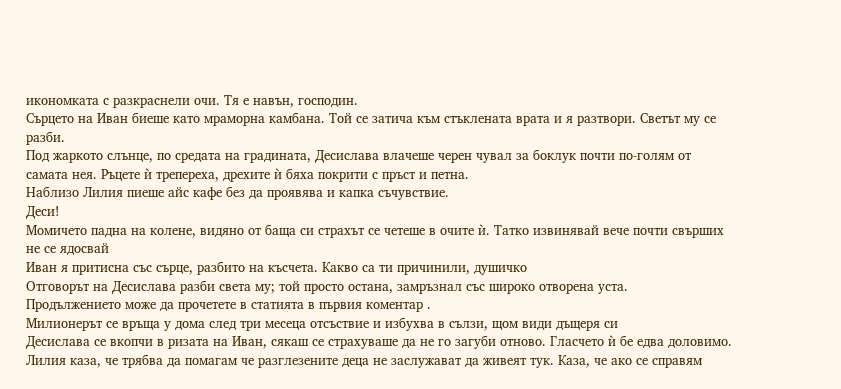икономката с разкраснели очи. Тя е навън, господин.
Сърцето на Иван биеше като мраморна камбана. Той се затича към стъклената врата и я разтвори. Светът му се разби.
Под жаркото слънце, по средата на градината, Десислава влачеше черен чувал за боклук почти по-голям от самата нея. Ръцете ѝ трепереха, дрехите ѝ бяха покрити с пръст и петна.
Наблизо Лилия пиеше айс кафе без да проявява и капка съчувствие.
Деси!
Момичето падна на колене, видяно от баща си страхът се четеше в очите ѝ. Татко извинявай вече почти свърших не се ядосвай
Иван я притисна със сърце, разбито на късчета. Какво са ти причинили, душичко
Отговорът на Десислава разби света му; той просто остана, замръзнал със широко отворена уста.
Продължението може да прочетете в статията в първия коментар .
Милионерът се връща у дома след три месеца отсъствие и избухва в сълзи, щом види дъщеря си
Десислава се вкопчи в ризата на Иван, сякаш се страхуваше да не го загуби отново. Гласчето ѝ бе едва доловимо.
Лилия каза, че трябва да помагам че разглезените деца не заслужават да живеят тук. Каза, че ако се справям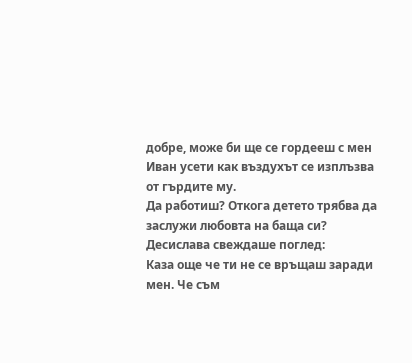добре, може би ще се гордееш с мен
Иван усети как въздухът се изплъзва от гърдите му.
Да работиш? Откога детето трябва да заслужи любовта на баща си?
Десислава свеждаше поглед:
Каза още че ти не се връщаш заради мен. Че съм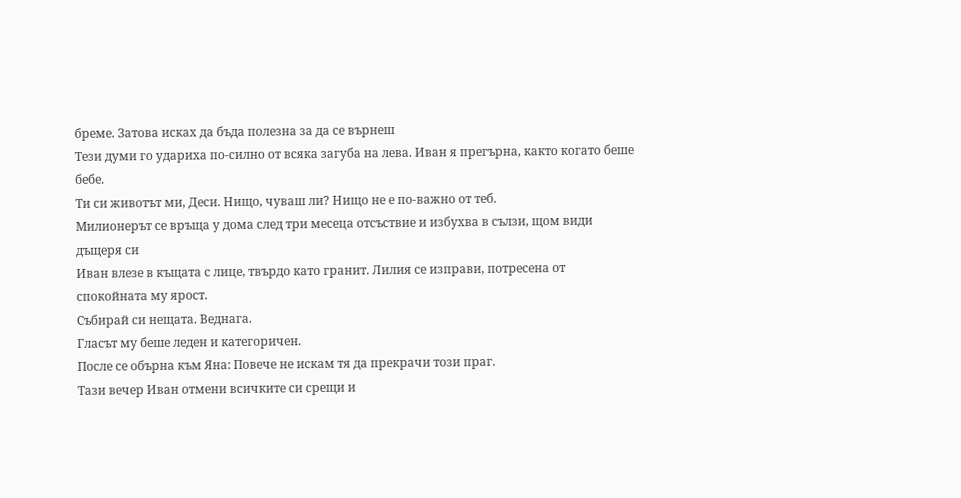бреме. Затова исках да бъда полезна за да се върнеш
Тези думи го удариха по-силно от всяка загуба на лева. Иван я прегърна, както когато беше бебе.
Ти си животът ми, Деси. Нищо, чуваш ли? Нищо не е по-важно от теб.
Милионерът се връща у дома след три месеца отсъствие и избухва в сълзи, щом види дъщеря си
Иван влезе в къщата с лице, твърдо като гранит. Лилия се изправи, потресена от спокойната му ярост.
Събирай си нещата. Веднага.
Гласът му беше леден и категоричен.
После се обърна към Яна: Повече не искам тя да прекрачи този праг.
Тази вечер Иван отмени всичките си срещи и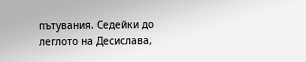пътувания. Седейки до леглото на Десислава,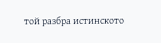той разбра истинското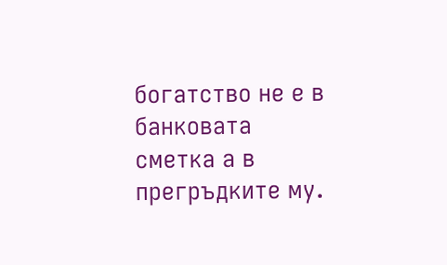богатство не е в банковата сметка а в прегръдките му.